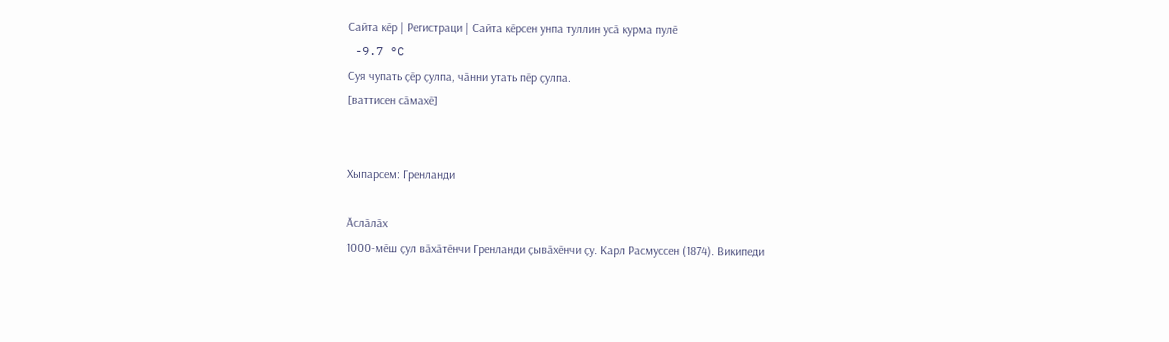Сайта кӗр | Регистраци | Сайта кӗрсен унпа туллин усӑ курма пулӗ
 -9.7 °C
Суя чупать ҫӗр ҫулпа, чӑнни утать пӗр ҫулпа.
[ваттисен сӑмахӗ]


Хыпарсем: Гренланди

Ӑслӑлӑх
1000-мӗш ҫул вӑхӑтӗнчи Гренланди ҫывӑхӗнчи ҫу. Карл Расмуссен (1874). Википеди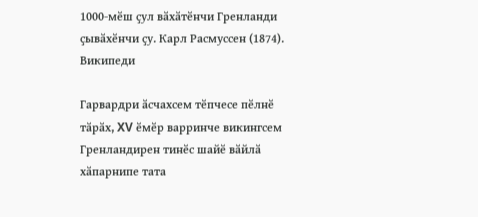1000-мӗш ҫул вӑхӑтӗнчи Гренланди ҫывӑхӗнчи ҫу. Карл Расмуссен (1874). Википеди

Гарвардри ӑсчахсем тӗпчесе пӗлнӗ тӑрӑх, XV ӗмӗр варринче викингсем Гренландирен тинӗс шайӗ вӑйлӑ хӑпарнипе тата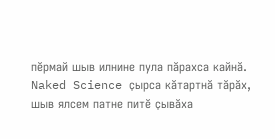пӗрмай шыв илнине пула пӑрахса кайнӑ. Naked Science ҫырса кӑтартнӑ тӑрӑх, шыв ялсем патне питӗ ҫывӑха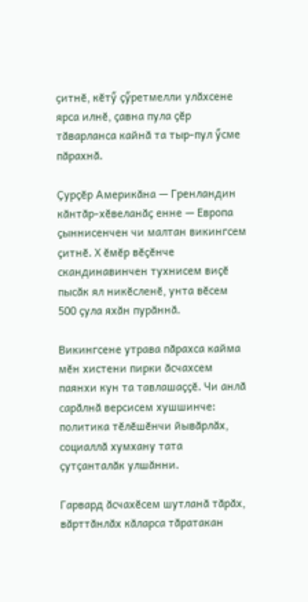ҫитнӗ, кӗтӳ ҫӳретмелли улӑхсене ярса илнӗ, ҫавна пула ҫӗр тӑварланса кайнӑ та тыр-пул ӳсме пӑрахнӑ.

Ҫурҫӗр Америкӑна — Гренландин кӑнтӑр-хӗвеланӑҫ енне — Европа ҫыннисенчен чи малтан викингсем ҫитнӗ. X ӗмӗр вӗҫӗнче скандинавинчен тухнисем виҫӗ пысӑк ял никӗсленӗ, унта вӗсем 500 ҫула яхӑн пурӑннӑ.

Викингсене утрава пӑрахса кайма мӗн хистени пирки ӑсчахсем паянхи кун та тавлашаҫҫӗ. Чи анлӑ сарӑлнӑ версисем хушшинче: политика тӗлӗшӗнчи йывӑрлӑх, социаллӑ хумхану тата ҫутҫанталӑк улшӑнни.

Гарвард ӑсчахӗсем шутланӑ тӑрӑх, вӑрттӑнлӑх кӑларса тӑратакан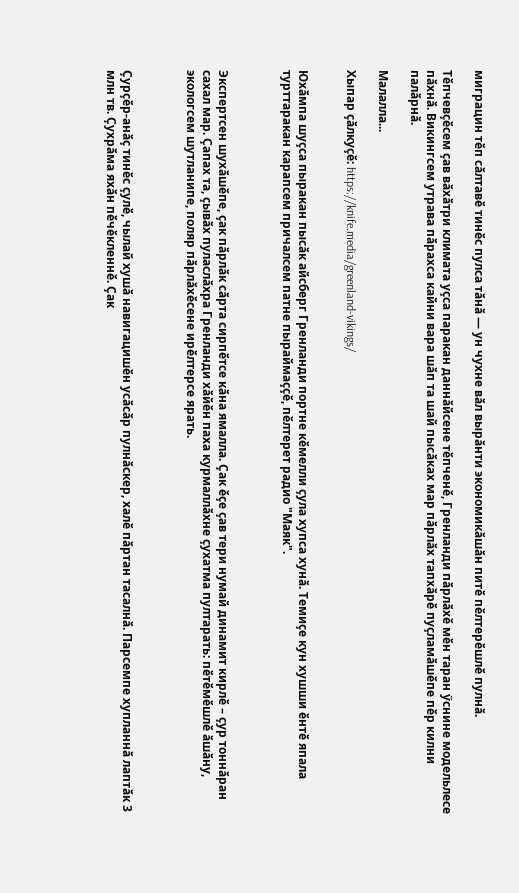миграцин тӗп сӑлтавӗ тинӗс пулса тӑнӑ — ун чухне вӑл вырӑнти экономикӑшӑн питӗ пӗлтерӗшлӗ пулнӑ.

Тӗпчевҫӗсем ҫав вӑхӑтри климата уҫса паракан даннӑйсене тӗпченӗ, Гренланди пӑрлӑхӗ мӗн таран ӳснине модельлесе пӑхнӑ. Викингсем утрава пӑрахса кайни вара шӑп та шай пысӑках мар пӑрлӑх тапхӑрӗ пуҫламӑшӗпе пӗр килни палӑрнӑ.

Малалла...

Хыпар ҫӑлкуҫӗ: https://knife.media/greenland-vikings/


Юхӑмпа шуҫса пыракан пысӑк айсберг Гренланди портне кӗмелли ҫула хупса хунӑ. Темиҫе кун хушши ӗнтӗ япала турттаракан карапсем причалсем патне пыраймаҫҫӗ, пӗлтерет радио "Маяк".



Экспертсен шухӑшӗпе, ҫак пӑрлӑк сӑрта сирпӗтсе кӑна ямалла. Ҫак ӗҫе ҫав тери нумай динамит кирлӗ – ҫур тоннӑран сахал мар. Ҫапах та, ҫывӑх пуласлӑхра Гренланди хӑйӗн паха курмаллӑхне ҫухатма пултарать: пӗтӗмӗшлӗ ӑшӑну, экологсем шутланипе, поляр пӑрлӑхӗсене ирӗлтерсе ярать.



Ҫурҫӗр-анӑҫ тинӗс ҫулӗ, чылай хушӑ навигацишӗн усӑсӑр пулнӑскер, халӗ пӑртан тасалнӑ. Парсемпе хупланнӑ лаптӑк 3 млн тв. Ҫухрӑма яхӑн пӗчӗкленнӗ. Ҫак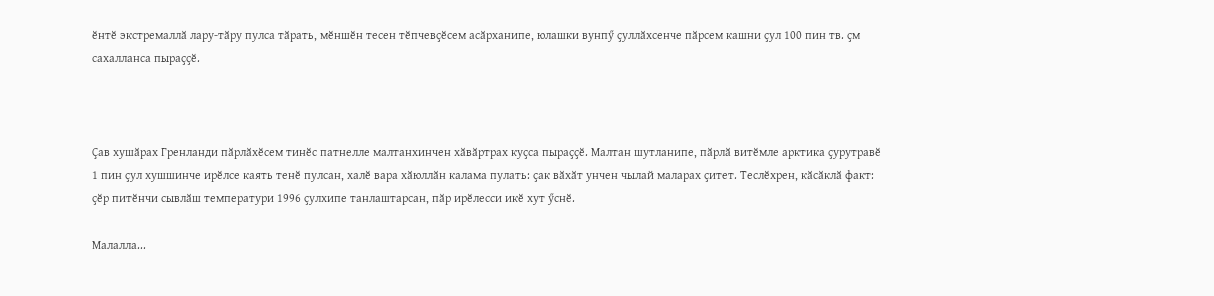ӗнтӗ экстремаллӑ лару-тӑру пулса тӑрать, мӗншӗн тесен тӗпчевҫӗсем асӑрханипе, юлашки вунпӳ ҫуллӑхсенче пӑрсем кашни ҫул 100 пин тв. ҫм сахалланса пыраҫҫӗ.



Ҫав хушӑрах Гренланди пӑрлӑхӗсем тинӗс патнелле малтанхинчен хӑвӑртрах куҫса пыраҫҫӗ. Малтан шутланипе, пӑрлӑ витӗмле арктика ҫурутравӗ 1 пин ҫул хушшинче ирӗлсе каять тенӗ пулсан, халӗ вара хӑюллӑн калама пулать: ҫак вӑхӑт унчен чылай маларах ҫитет. Теслӗхрен, кӑсӑклӑ факт: ҫӗр питӗнчи сывлӑш температури 1996 ҫулхипе танлаштарсан, пӑр ирӗлесси икӗ хут ӳснӗ.

Малалла...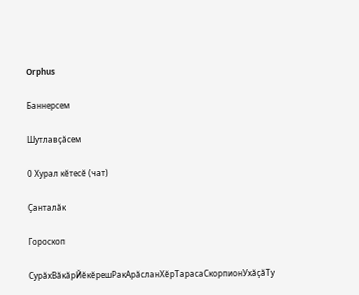Orphus

Баннерсем

Шутлавҫӑсем

0 Хурал кӗтесӗ (чат)

Ҫанталӑк

Гороскоп

СурӑхВӑкӑрЙӗкӗрешРакАрӑсланХӗрТарасаСкорпионУхӑҫӑТу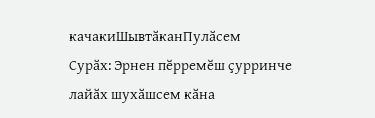качакиШывтӑканПулӑсем
Сурӑх: Эрнен пӗрремӗш ҫурринче лайӑх шухӑшсем кӑна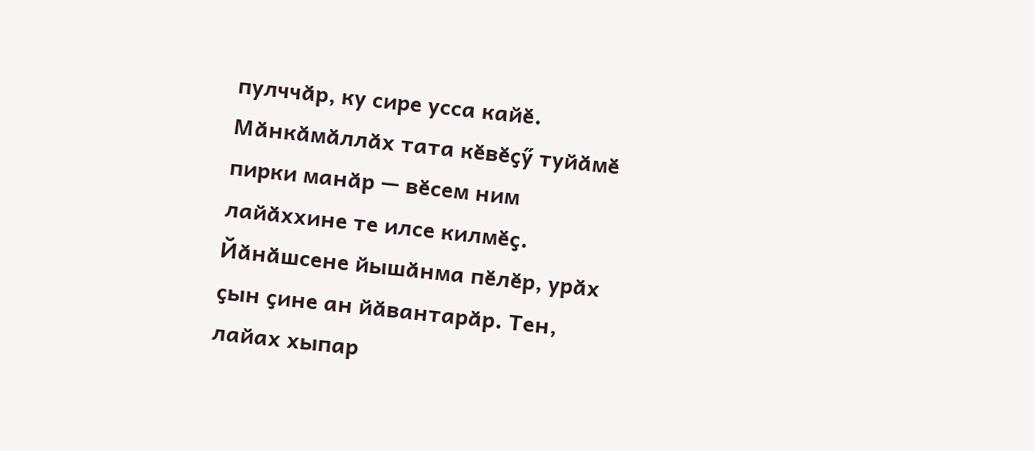пулччӑр, ку сире усса кайӗ. Мӑнкӑмӑллӑх тата кӗвӗҫӳ туйӑмӗ пирки манӑр — вӗсем ним лайӑххине те илсе килмӗҫ. Йӑнӑшсене йышӑнма пӗлӗр, урӑх ҫын ҫине ан йӑвантарӑр. Тен, лайах хыпар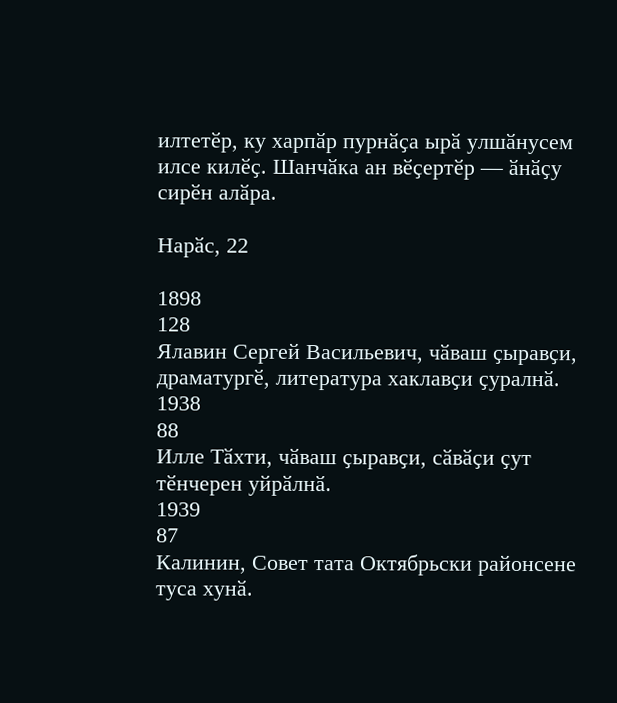илтетӗр, ку харпӑр пурнӑҫа ырӑ улшӑнусем илсе килӗҫ. Шанчӑка ан вӗҫертӗр — ӑнӑҫу сирӗн алӑра.

Нарӑс, 22

1898
128
Ялавин Сергей Васильевич, чӑваш ҫыравҫи, драматургӗ, литература хаклавҫи ҫуралнӑ.
1938
88
Илле Тӑхти, чӑваш ҫыравҫи, сӑвӑҫи ҫут тӗнчерен уйрӑлнӑ.
1939
87
Калинин, Совет тата Октябрьски районсене туса хунӑ.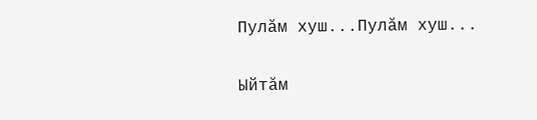Пулӑм хуш...Пулӑм хуш...

Ыйтӑм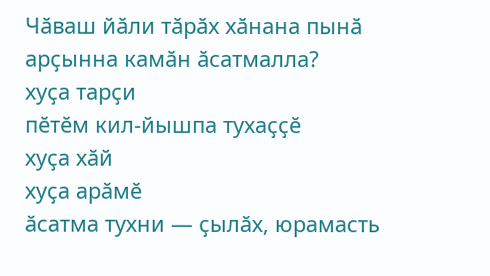Чӑваш йӑли тӑрӑх хӑнана пынӑ арҫынна камӑн ӑсатмалла?
хуҫа тарҫи
пӗтӗм кил-йышпа тухаҫҫӗ
хуҫа хӑй
хуҫа арӑмӗ
ӑсатма тухни — ҫылӑх, юрамасть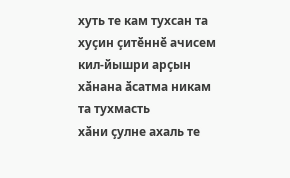хуть те кам тухсан та
хуҫин ҫитӗннӗ ачисем
кил-йышри арҫын
хӑнана ӑсатма никам та тухмасть
хӑни ҫулне ахаль те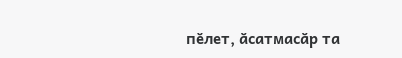пӗлет, ӑсатмасӑр та